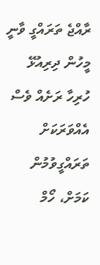ރާއްޖެ ތަރައްގީ ވާނީ މީހުން ދިރިއުޅޭ ހުރިހާ ރަށެއް ވެސް އެއްވަރަކަށް ތަރައްގީވުމުން ކަމަށް، ހޯމް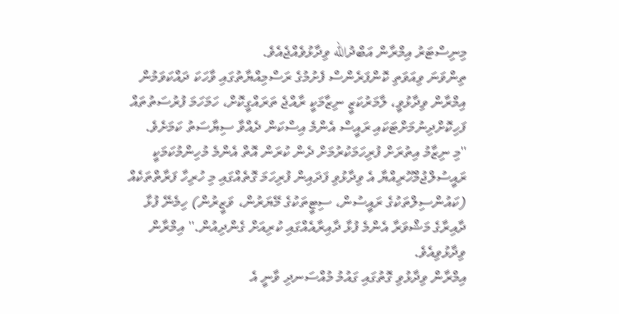މިނިސްޓަރު އިމްރާން އަބްދުالله ވިދާޅުވެއްޖެއެވެ.
ތިންވަނަ ވިއަވަތި ކޮންފަރެންސް ފެށުމުގެ ރަސްމިއްޔާތުގައި ވާހަކަ ދައްކަވަމުން އިމްރާން ވިދާޅުވީ، ލާމަރުކަޒީ ނިޒާމަކީ ރާއްޖެ ތަރައްގީކޮށް، ހަމަހަމަ ފުރުސަތުތައް ފަހިކޮށްދިނުމަށްޓަކައި ރައީސް އެންމެ އިސްކަން ދެއްވާ ސިޔާސަތު ކަމަށެވެ.
''މި ނިޒާމު އިތުރަށް ފުރިހަމަކުރުމަށް ދެން ކުރަން އޮތް އެންމެ މުހިންމުކަމަކީ ރައީސުލްޖުމްހޫރިއްޔާ އެ ވިދާޅުވި ފަދައިން ފުރިހަމަ ގޮތެއްގައި މި ހުރިހާ ފަރާތްތަކެއް (ކައުންސިލްތަކުގެ ރައީސުން، ސިޓީތަކުގެ މޭޔަރުން، ވަޒީރުން) ހިމެނޭ ފުޅާ ދާއިރާގެ މަޝްވަރާ އެންމެ ފުޅާ ދާއިރާއެއްގައި ކުރިއަށް ގެންދިއުން.'' އިމްރާން ވިދާޅުވިއެވެ.
އިމްރާން ވިދާޅުވި ގޮތުގައި ގައުމު މުއްސަނދި ވާނީ އެ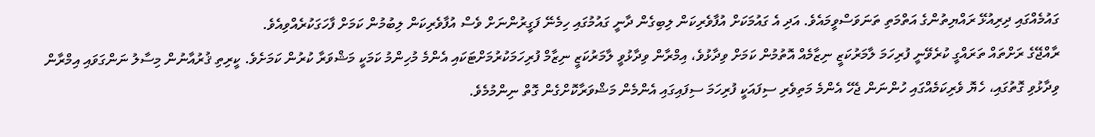ގައުމެއްގައި ދިރިއުޅޭ ރައްޔިތުންގެ އަތްމަތި ތަނަވަސްވީމައެވެ. އަދި އެ ގައުމަކަށް އުފާވެރިކަން ލިބިގެން ދާނީ ގައުމުގައި ހިމެނޭ ފަގީރުންނަށް ވެސް އުފާވެރިކަން ލިބުމުން ކަމަށް ފާހަގަކުރެއްވިއެވެ.
ރާއްޖޭގެ ރަށްތައް ތަރައްގީ ކުރެވޭނީ ފުރިހަމަ ލާމަރުކަޒީ ނިޒާމެއް އޮތުމުން ކަމަށް ވިދާޅުވެ، އިމްރާން ވިދާޅުވީ ލާމަރުކަޒީ ނިޒާމް ފުރިހަމަކުރުމަށްޓަކައި އެންމެ މުހިންމު ކަމަކީ މަޝްވަރާ ކުރުން ކަމަށެވެ. ކީރިތި ޤުރުއާނުން މިސާލު ނަންގަވައި އިމްރާން ވިދާޅުވި ގޮތުގައި، ހެޔޮ ވެރިކަމެއްގައި ހުންނަން ޖެހޭ އެންމެ މަތިވެރި ސިފައަކީ ފުރިހަމަ ސިފައިގައި އެންމެން މަޝްވަރާކޮށްގެން ގޮތް ނިންމުމެވެ.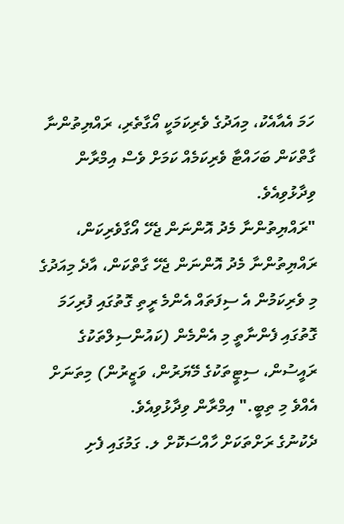ހަމަ އެއާއެކު، މިއަދުގެ ވެރިކަމަކީ އޯގާތެރި، ރައްޔިތުންނާ ގާތްކަން ބަހައްޓާ ވެރިކަމެއް ކަމަށް ވެސް އިމްރާން ވިދާޅުވިއެވެ.
"ރައްޔިތުންނާ މެދު އޮންނަން ޖެހޭ އޯގާވެރިކަން، ރައްޔިތުންނާ މެދު އޮންނަން ޖެހޭ ގާތްކަން، އާދެ މިއަދުގެ މި ވެރިކަމުން އެ ސިފަތައް އެންމެ ރީތި ގޮތުގައި ފުރިހަމަ ގޮތުގައި ފެންނާތީ މި އެންމެން (ކައުންސިލްތަކުގެ ރައީސުން، ސިޓީތަކުގެ މޭޔަރުން، ވަޒީރުން) މިތަނަށް އެއްވެ މި ތިބީ." އިމްރާން ވިދާޅުވިއެވެ.
ދެކުނުގެ ރަށްތަކަށް ހާއްސަކޮށް ލ. ގަމުގައި ފެށި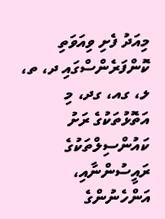މިއަދު ފެށި ވިއަވަތި ކޮންފަރެންސްގައި ދ، ތ، ލ، ގއ، ގދ، މި އަތޮޅުތަކުގެ ރަށު ކައުންސިލްތަކުގެ ރައީސުންނާއި، އަންހެނުންގެ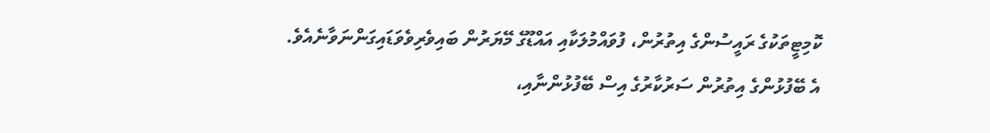ކޮމިޓީތަކުގެ ރައީސުންގެ އިތުރުން، ފުވައްމުލަކާއި އައްޑޫގެ މޭޔަރުން ބައިވެރިވެވަޑައިގަންނަވާނެއެވެ.
އެ ބޭފުޅުންގެ އިތުރުން ސަރުކާރުގެ އިސް ބޭފުޅުންނާއި،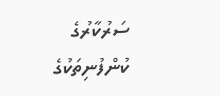ސަރުކާރުގެ ކުންފުނިތަކުގެ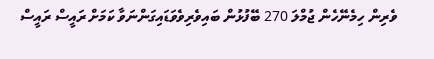ވެރިން ހިމެނޭހެން ޖުމްލަ 270 ބޭފުޅުން ބައިވެރިވެވަޑައިގަންނަވާ ކަމަށް ރައީސް ރައީސް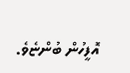އޮފީހުން ބުންޏެވެ.